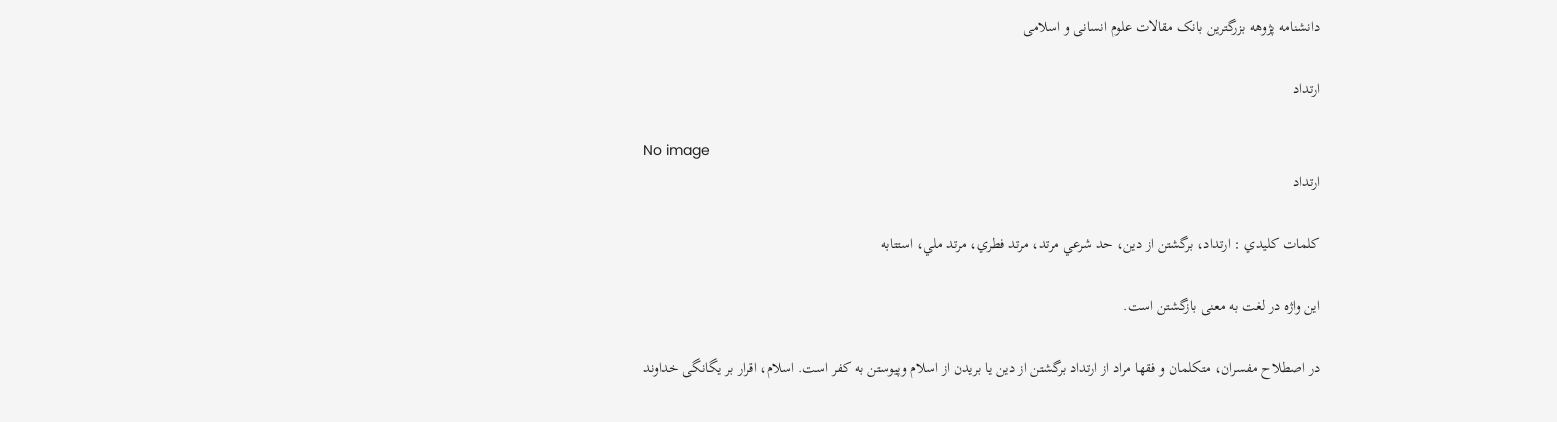دانشنامه پژوهه بزرگترین بانک مقالات علوم انسانی و اسلامی

ارتداد

No image
ارتداد

كلمات كليدي : ارتداد، برگشتن از دين، حد شرعي مرتد، مرتد فطري، مرتد ملي، استتابه

این واژه در لغت به معنی بازگشتن است.

در اصطلاح مفسران، متکلمان و فقها مراد از ارتداد برگشتن از دین یا بریدن از اسلام وپیوستن به کفر است. اسلام، اقرار بر یگانگی خداوند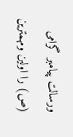ورسالت پیامبر گرامی (ص) را اولین ومهمترین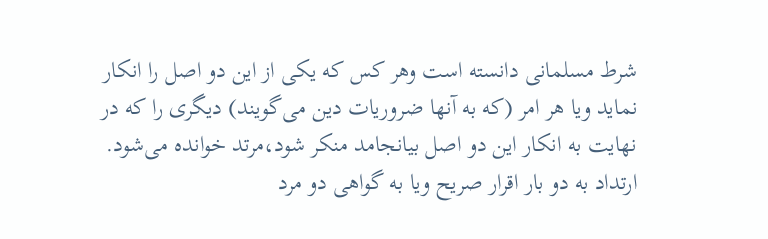شرط مسلمانی دانسته است وهر کس که یکی از این دو اصل را انکار نماید ویا هر امر (که به آنها ضروریات دین می‌گویند) دیگری را که در نهایت به انکار این دو اصل بیانجامد منکر شود،مرتد خوانده می‌شود. ارتداد به دو بار اقرار صریح ویا به گواهی دو مرد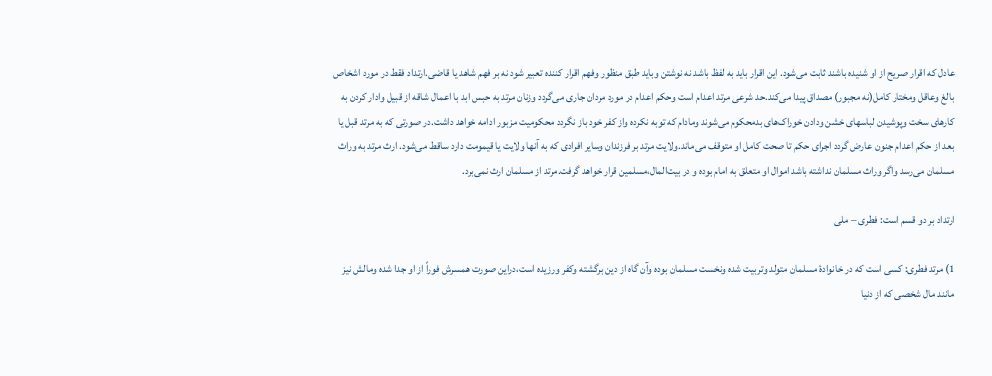عادل که اقرار صریح از او شنیده باشند ثابت می‌شود. این اقرار باید به لفظ باشد نه نوشتن وباید طبق منظور وفهم اقرار کننده تعبیر شود نه بر فهم شاهد یا قاضی.ارتداد فقط در مورد اشخاص بالغ وعاقل ومختار کامل(نه مجبور) مصداق پیدا می‌کند.حد شرعی مرتد اعدام است وحکم اعدام در مورد مردان جاری می‌گردد وزنان مرتد به حبس ابد با اعمال شاقه از قبیل وادار کردن به کارهای سخت وپوشیدن لباسهای خشن ودادن خوراک‌های بدمحکوم می‌شوند ومادام که توبه نکرده واز کفر خود باز نگردد محکومیت مزبور ادامه خواهد داشت.در صورتی که به مرتد قبل یا بعد از حکم اعدام جنون عارض گردد اجرای حکم تا صحت کامل او متوقف می‌ماند.ولایت مرتد بر فرزندان وسایر افرادی که به آنها ولایت یا قیمومت دارد ساقط می‌شود. ارث مرتد به وراث مسلمان می‌رسد واگر وراث مسلمان نداشته باشد اموال او متعلق به امام بوده و در بیت‌المال،مسلمین قرار خواهد گرفت.مرتد از مسلمان ارث نمی‌برد.

ارتداد بر دو قسم است: فطری – ملی

1) مرتد فطری: کسی است که در خانوادۀ مسلمان متولد وتربیت شده ونخست مسلمان بوده وآن گاه از دین برگشته وکفر ورزیده است،دراین صورت همسرش فوراً از او جدا ‌شده ومالش نیز مانند مال شخصی که از دنیا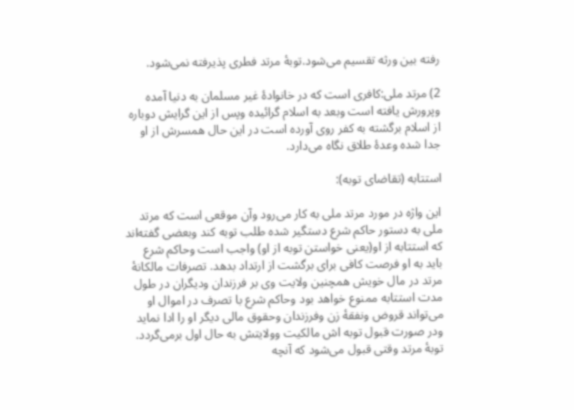رفته بین ورثه تقسیم می‌شود.توبۀ مرتد فطری پذیرفته نمی‌شود.

2) مرتد ملی:کافری است که در خانوادۀ غیر مسلمان به دنیا آمده وپرورش یافته است وبعد به اسلام گرائیده وپس از این گرایش دوباره از اسلام برگشته به کفر روی آورده است در این حال همسرش از او جدا ‌شده وعدۀ طلاق نگاه می‌دارد.

استتابه (تقاضای توبه):

این واژه در مورد مرتد ملی به کار می‌رود وآن موقعی است که مرتد ملی به دستور حاکم شرع دستگیر شده طلب توبه کند وبعضی گفته‌اند که استتابه از او(یعنی خواستن توبه از او) واجب است وحاکم شرع باید به او فرصت کافی برای برگشت از ارتداد بدهد. تصرفات مالکانۀ مرتد در مال خویش همچنین ولایت وی بر فرزندان ودیگران در طول مدت استتابه ممنوع خواهد بود وحاکم شرع با تصرف در اموال او می‌تواند قروض ونفقۀ زن وفرزندان وحقوق مالی دیگر او را ادا نماید ودر صورت قبول توبه اش مالکیت وولایتش به حال اول برمی‌گردد. توبۀ مرتد وقتی قبول می‌شود که آنچه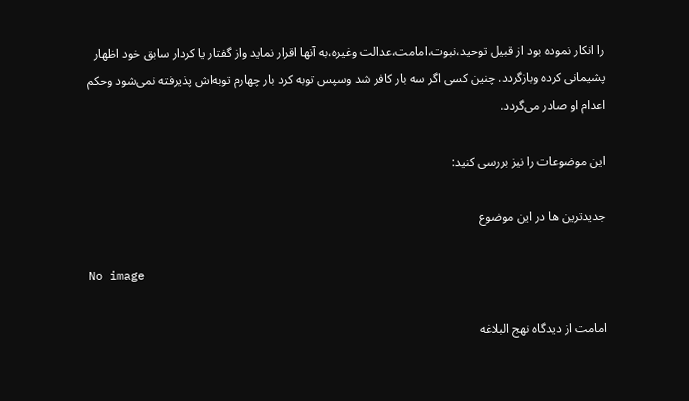را انکار نموده بود از قبیل توحید،نبوت،امامت،عدالت وغیره،به آنها اقرار نماید واز گفتار یا کردار سابق خود اظهار پشیمانی کرده وبازگردد. چنین کسی اگر سه بار کافر شد وسپس توبه کرد بار چهارم توبه‌اش پذیرفته نمی‌شود وحکم اعدام او صادر می‌گردد.

این موضوعات را نیز بررسی کنید:

جدیدترین ها در این موضوع

No image

امامت از ديدگاه نهج البلاغه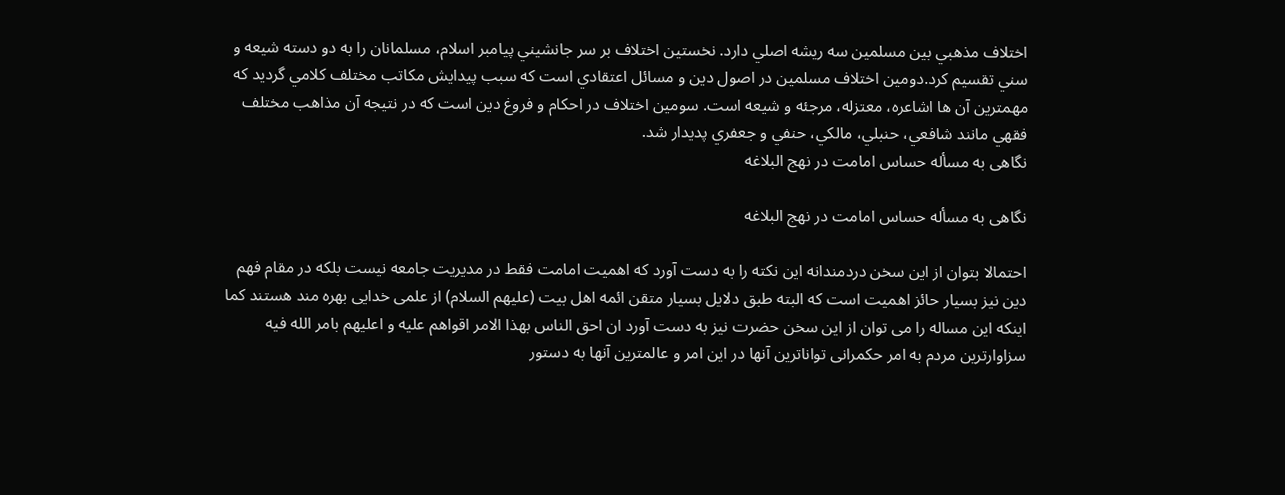اختلاف مذهبي بين مسلمين سه ريشه اصلي دارد. نخستين اختلاف بر سر جانشيني پيامبر اسلام، مسلمانان را به دو دسته شيعه و سني تقسيم کرد.دومين اختلاف مسلمين در اصول دين و مسائل اعتقادي است که سبب پيدايش مکاتب مختلف کلامي گرديد که مهمترين آن ها اشاعره، معتزله، مرجئه و شيعه است. سومين اختلاف در احکام و فروغ دين است که در نتيجه آن مذاهب مختلف فقهي مانند شافعي، حنبلي، مالکي، حنفي و جعفري پديدار شد.
نگاهی به مسأله حساس امامت در نهج البلاغه

نگاهی به مسأله حساس امامت در نهج البلاغه

احتمالا بتوان از این سخن دردمندانه این نکته را به دست آورد که اهمیت امامت فقط در مدیریت جامعه نیست بلکه در مقام فهم دین نیز بسیار حائز اهمیت است که البته طبق دلایل بسیار متقن ائمه اهل بیت (علیهم السلام) از علمی خدایی بهره مند هستند کما اینکه این مساله را می توان از این سخن حضرت نیز به دست آورد ان احق الناس بهذا الامر اقواهم علیه و اعلیهم بامر الله فیه سزاوارترین مردم به امر حکمرانی تواناترین آنها در این امر و عالمترین آنها به دستور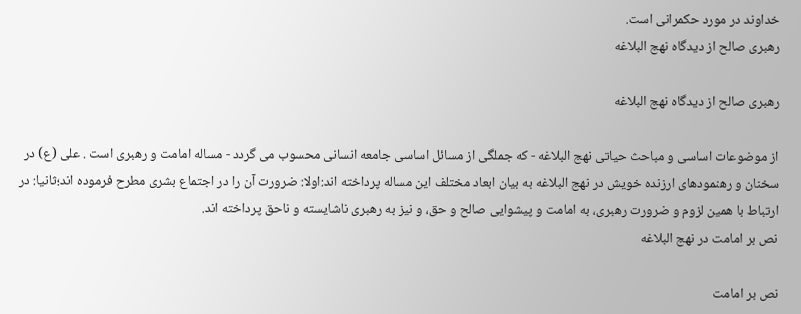خداوند در مورد حکمرانی است.
رهبرى صالح از ديدگاه نهج البلاغه

رهبرى صالح از ديدگاه نهج البلاغه

از موضوعات اساسى و مباحث حياتى نهج البلاغه - كه جملگى از مسائل اساسى جامعه انسانى محسوب مى گردد - مساله امامت و رهبرى است . على (ع) در سخنان و رهنمودهاى ارزنده خويش در نهج البلاغه به بيان ابعاد مختلف اين مساله پرداخته اند:اولا: ضرورت آن را در اجتماع بشرى مطرح فرموده اند؛ثانيا: در ارتباط با همين لزوم و ضرورت رهبرى، به امامت و پيشوايى صالح و حق، و نيز به رهبرى ناشايسته و ناحق پرداخته اند.
نص بر امامت در نهج البلاغه

نص بر امامت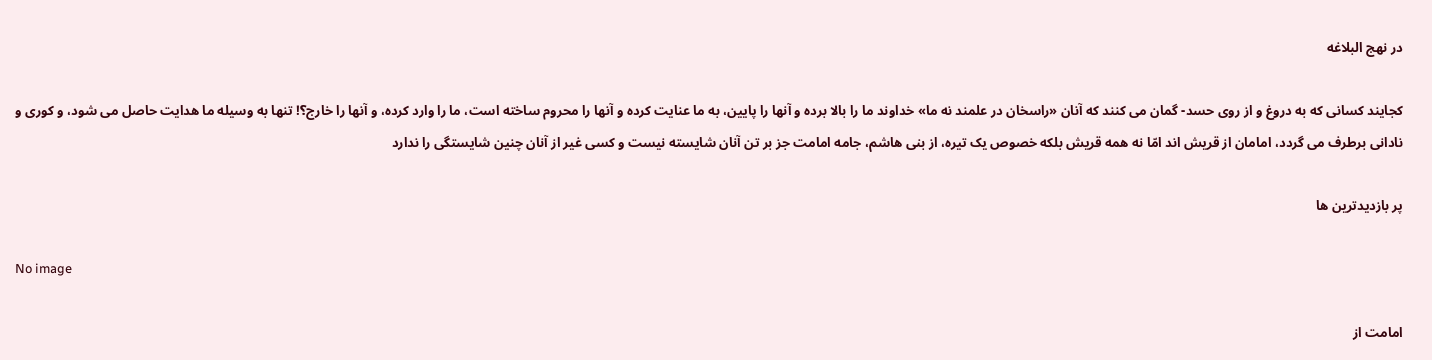در نهج البلاغه

کجایند کسانى که به دروغ و از روى حسد- گمان مى کنند که آنان «راسخان در علمند نه ما» خداوند ما را بالا برده و آنها را پایین، به ما عنایت کرده و آنها را محروم ساخته است، ما را وارد کرده، و آنها را خارج؟! تنها به وسیله ما هدایت حاصل مى شود، و کورى و نادانى برطرف مى گردد، امامان از قریش اند امّا نه همه قریش بلکه خصوص یک تیره، از بنى هاشم، جامه امامت جز بر تن آنان شایسته نیست و کسى غیر از آنان چنین شایستگى را ندارد

پر بازدیدترین ها

No image

امامت از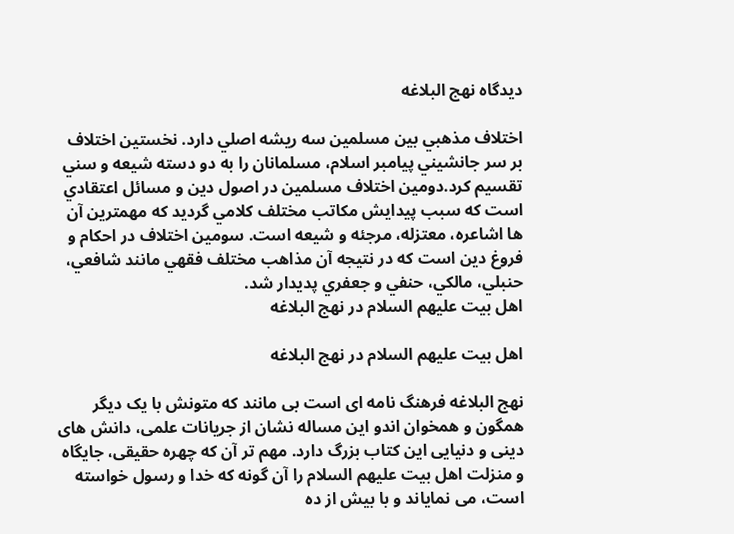ديدگاه نهج البلاغه

اختلاف مذهبي بين مسلمين سه ريشه اصلي دارد. نخستين اختلاف بر سر جانشيني پيامبر اسلام، مسلمانان را به دو دسته شيعه و سني تقسيم کرد.دومين اختلاف مسلمين در اصول دين و مسائل اعتقادي است که سبب پيدايش مکاتب مختلف کلامي گرديد که مهمترين آن ها اشاعره، معتزله، مرجئه و شيعه است. سومين اختلاف در احکام و فروغ دين است که در نتيجه آن مذاهب مختلف فقهي مانند شافعي، حنبلي، مالکي، حنفي و جعفري پديدار شد.
اهل بیت علیهم السلام در نهج البلاغه

اهل بیت علیهم السلام در نهج البلاغه

نهج البلاغه فرهنگ نامه ای است بی مانند که متونش با یک دیگر همگون و همخوان اندو این مساله نشان از جریانات علمی، دانش های دینی و دنیایی این کتاب بزرگ دارد. مهم تر آن که چهره حقیقی، جایگاه و منزلت اهل بیت علیهم السلام را آن گونه که خدا و رسول خواسته است، می نمایاند و با بیش از ده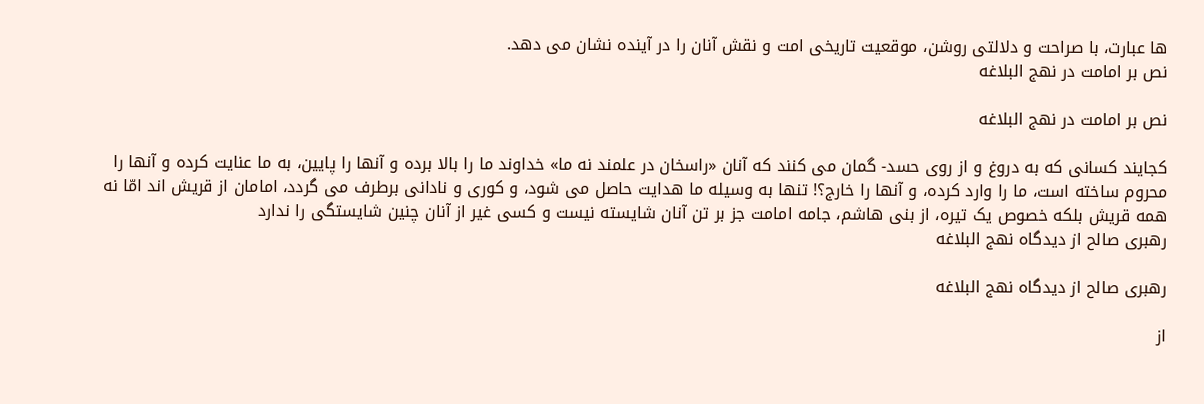ها عبارت، با صراحت و دلالتی روشن، موقعیت تاریخی امت و نقش آنان را در آینده نشان می دهد.
نص بر امامت در نهج البلاغه

نص بر امامت در نهج البلاغه

کجایند کسانى که به دروغ و از روى حسد- گمان مى کنند که آنان «راسخان در علمند نه ما» خداوند ما را بالا برده و آنها را پایین، به ما عنایت کرده و آنها را محروم ساخته است، ما را وارد کرده، و آنها را خارج؟! تنها به وسیله ما هدایت حاصل مى شود، و کورى و نادانى برطرف مى گردد، امامان از قریش اند امّا نه همه قریش بلکه خصوص یک تیره، از بنى هاشم، جامه امامت جز بر تن آنان شایسته نیست و کسى غیر از آنان چنین شایستگى را ندارد
رهبرى صالح از ديدگاه نهج البلاغه

رهبرى صالح از ديدگاه نهج البلاغه

از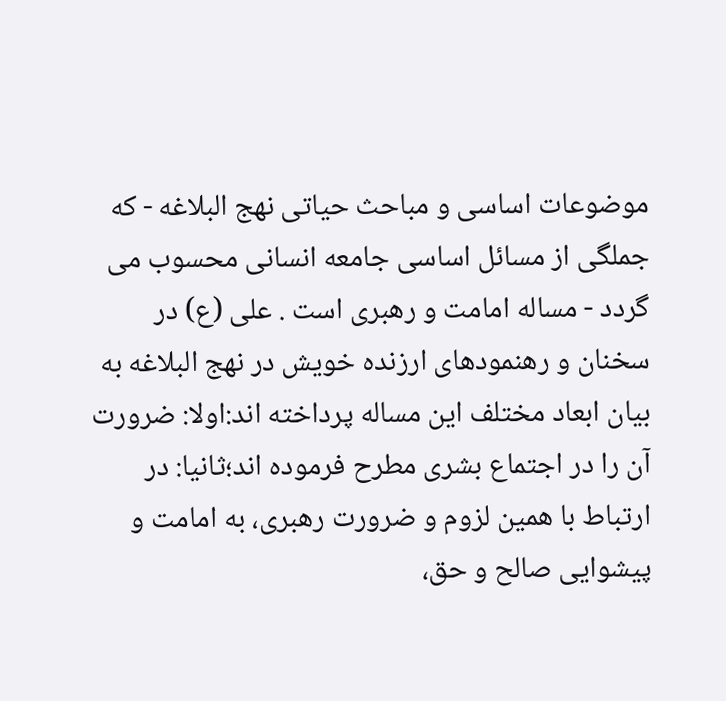موضوعات اساسى و مباحث حياتى نهج البلاغه - كه جملگى از مسائل اساسى جامعه انسانى محسوب مى گردد - مساله امامت و رهبرى است . على (ع) در سخنان و رهنمودهاى ارزنده خويش در نهج البلاغه به بيان ابعاد مختلف اين مساله پرداخته اند:اولا: ضرورت آن را در اجتماع بشرى مطرح فرموده اند؛ثانيا: در ارتباط با همين لزوم و ضرورت رهبرى، به امامت و پيشوايى صالح و حق،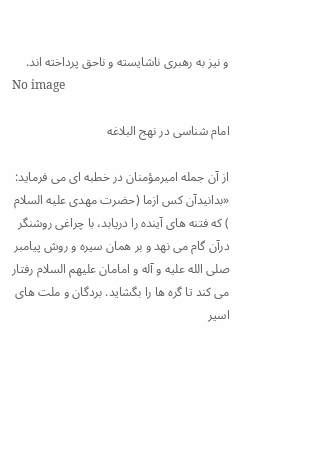و نيز به رهبرى ناشايسته و ناحق پرداخته اند.
No image

امام شناسی در نهج البلاغه

از آن جمله امیرمؤمنان در خطبه ای می فرماید: «بدانیدآن کس ازما (حضرت مهدی علیه السلام ) که فتنه های آینده را دریابد، با چراغی روشنگر درآن گام می نهد و بر همان سیره و روش پیامبر صلی الله علیه و آله و امامان علیهم السلام رفتار می کند تا گره ها را بگشاید. بردگان و ملت های اسیر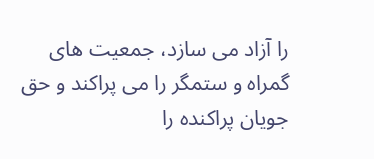را آزاد می سازد، جمعیت های گمراه و ستمگر را می پراکند و حق جویان پراکنده را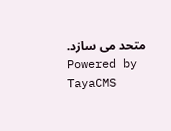متحد می سازد.
Powered by TayaCMS